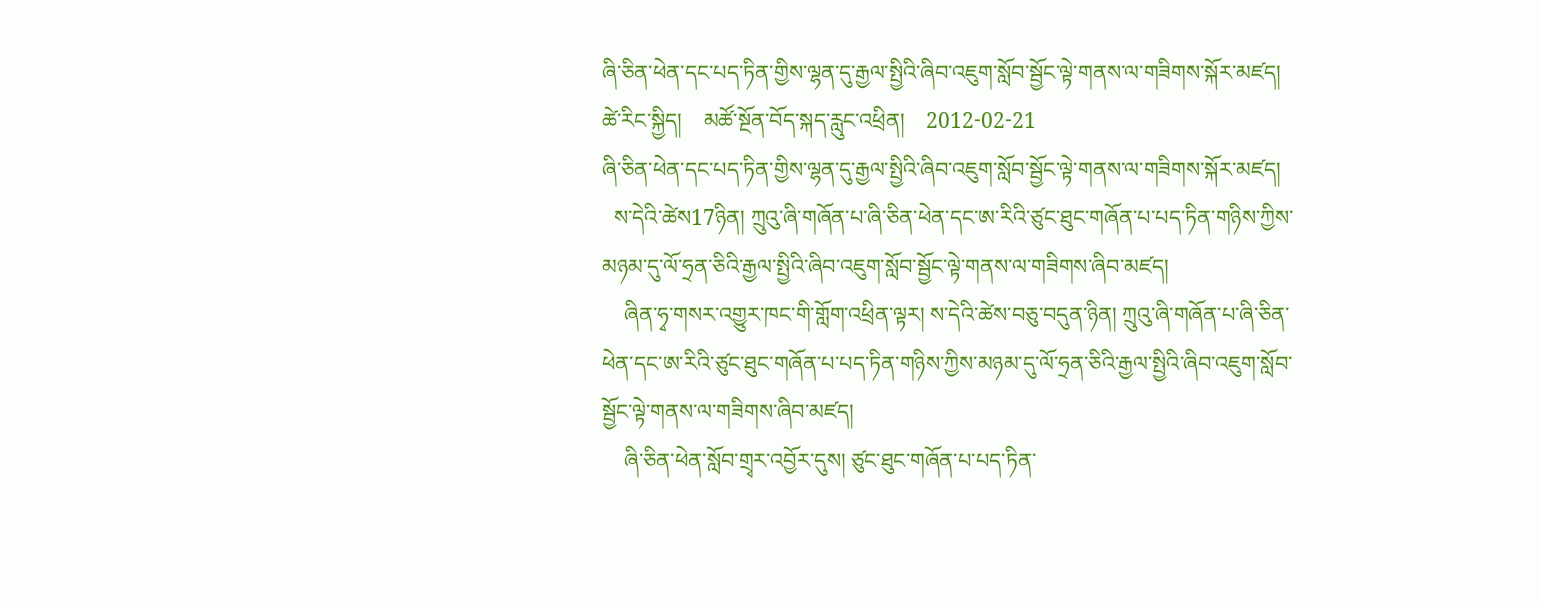ཞི་ཅིན་ཕེན་དང་པད་ཏིན་གྱིས་ལྷན་དུ་རྒྱལ་སྤྱིའི་ཞིབ་འཇུག་སློབ་སྦྱོང་ལྟེ་གནས་ལ་གཟིགས་སྐོར་མཛད།
ཚེ་རིང་སྐྱིད།    མཚོ་སྔོན་བོད་སྐད་རླུང་འཕྲིན།    2012-02-21
ཞི་ཅིན་ཕེན་དང་པད་ཏིན་གྱིས་ལྷན་དུ་རྒྱལ་སྤྱིའི་ཞིབ་འཇུག་སློབ་སྦྱོང་ལྟེ་གནས་ལ་གཟིགས་སྐོར་མཛད།
  ས་དེའི་ཚེས17ཉིན། ཀྲུའུ་ཞི་གཞོན་པ་ཞི་ཅིན་ཕེན་དང་ཨ་རིའི་ཙུང་ཐུང་གཞོན་པ་པད་ཏིན་གཉིས་ཀྱིས་མཉམ་དུ་ལོ་ཧྲན་ཅིའི་རྒྱལ་སྤྱིའི་ཞིབ་འཇུག་སློབ་སྦྱོང་ལྟེ་གནས་ལ་གཟིགས་ཞིབ་མཛད།
    ཞིན་ཧྭ་གསར་འགྱུར་ཁང་གི་གློག་འཕྲིན་ལྟར། ས་དེའི་ཚེས་བཅུ་བདུན་ཉིན། ཀྲུའུ་ཞི་གཞོན་པ་ཞི་ཅིན་ཕེན་དང་ཨ་རིའི་ཙུང་ཐུང་གཞོན་པ་པད་ཏིན་གཉིས་ཀྱིས་མཉམ་དུ་ལོ་ཧྲན་ཅིའི་རྒྱལ་སྤྱིའི་ཞིབ་འཇུག་སློབ་སྦྱོང་ལྟེ་གནས་ལ་གཟིགས་ཞིབ་མཛད།
    ཞི་ཅིན་ཕེན་སློབ་གྲྭར་འབྱོར་དུས། ཙུང་ཐུང་གཞོན་པ་པད་ཏིན་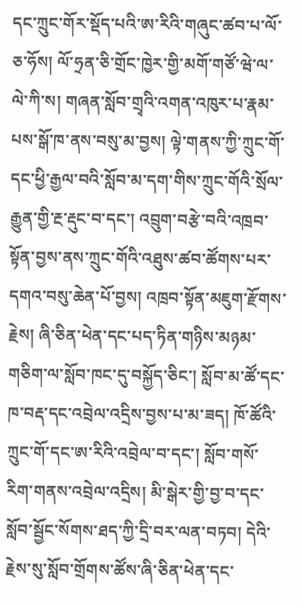དང་ཀྲུང་གོར་སྡོད་པའི་ཨ་རིའི་གཞུང་ཚབ་པ་ལོ་ཅ་ཧོས། ལོ་ཧྲན་ཅི་གྲོང་ཁྱེར་གྱི་མགོ་གཙོ་ཝེ་ལ་ལེ་ཀི་ས། གཞན་སློབ་གྲྭའི་འགན་འཁུར་པ་རྣམ་པས་སྒོ་ཁ་ནས་བསུ་མ་བྱས། ལྟེ་གནས་ཀྱི་ཀྲུང་གོ་དང་ཕྱི་རྒྱལ་བའི་སློབ་མ་དག་གིས་ཀྲུང་གོའི་སྲོལ་རྒྱུན་གྱི་རྔ་རྡུང་བ་དང་། འབྲུག་བརྩེ་བའི་འཁྲབ་སྟོན་བྱས་ནས་ཀྲུང་གོའི་འཐུས་ཚབ་ཚོགས་པར་དགའ་བསུ་ཆེན་པོ་བྱས། འཁྲབ་སྟོན་མཇུག་རྫོགས་རྗེས། ཞི་ཅིན་ཕེན་དང་པད་ཏིན་གཉིས་མཉམ་གཅིག་ལ་སློབ་ཁང་དུ་བསྐྱོད་ཅིང་། སློབ་མ་ཚོ་དང་ཁ་བརྡ་དང་འབྲེལ་འདྲིས་བྱས་པ་མ་ཟད། ཁོ་ཚོའི་ཀྲུང་གོ་དང་ཨ་རིའི་འབྲེལ་བ་དང་། སློབ་གསོ་རིག་གནས་འབྲེལ་འདྲིས། མི་སྒེར་གྱི་བྱ་བ་དང་སློབ་སྦྱོང་སོགས་ཐད་ཀྱི་དྲི་བར་ལན་བཏབ། དེའི་རྗེས་སུ་སློབ་གྲོགས་ཚོས་ཞི་ཅིན་ཕེན་དང་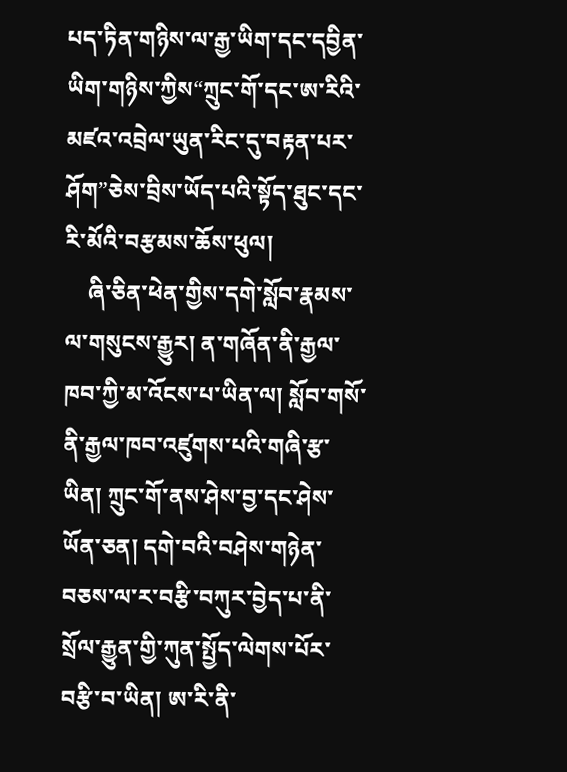པད་ཏིན་གཉིས་ལ་རྒྱ་ཡིག་དང་དབྱིན་ཡིག་གཉིས་ཀྱིས“ཀྲུང་གོ་དང་ཨ་རིའི་མཛའ་འབྲེལ་ཡུན་རིང་དུ་བརྟན་པར་ཤོག”ཅེས་བྲིས་ཡོད་པའི་སྟོད་ཐུང་དང་རི་མོའི་བརྩམས་ཆོས་ཕུལ།
    ཞི་ཅིན་ཕེན་གྱིས་དགེ་སློབ་རྣམས་ལ་གསུངས་རྒྱུར། ན་གཞོན་ནི་རྒྱལ་ཁབ་ཀྱི་མ་འོངས་པ་ཡིན་ལ། སློབ་གསོ་ནི་རྒྱལ་ཁབ་འཛུགས་པའི་གཞི་རྩ་ཡིན། ཀྲུང་གོ་ནས་ཤེས་བྱ་དང་ཤེས་ཡོན་ཅན། དགེ་བའི་བཤེས་གཉེན་བཅས་ལ་ར་བརྩི་བཀུར་བྱེད་པ་ནི་སྲོལ་རྒྱུན་གྱི་ཀུན་སྤྱོད་ལེགས་པོར་བརྩི་བ་ཡིན། ཨ་རི་ནི་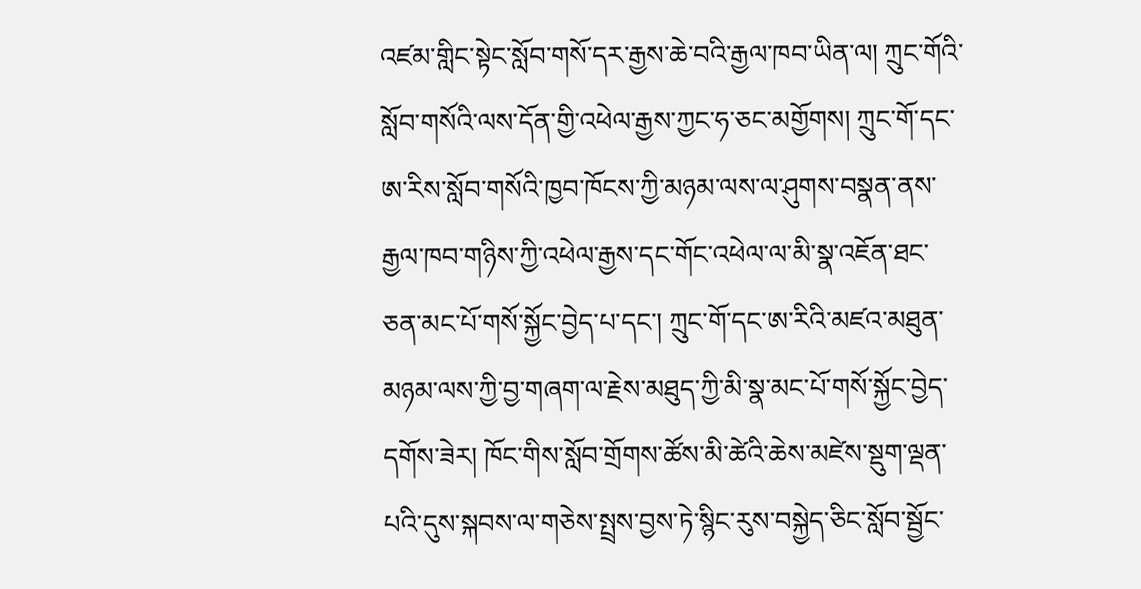འཛམ་གླིང་སྟེང་སློབ་གསོ་དར་རྒྱས་ཆེ་བའི་རྒྱལ་ཁབ་ཡིན་ལ། ཀྲུང་གོའི་སློབ་གསོའི་ལས་དོན་གྱི་འཕེལ་རྒྱས་ཀྱང་ཧ་ཅང་མགྱོགས། ཀྲུང་གོ་དང་ཨ་རིས་སློབ་གསོའི་ཁྱབ་ཁོངས་ཀྱི་མཉམ་ལས་ལ་ཤུགས་བསྣན་ནས་རྒྱལ་ཁབ་གཉིས་ཀྱི་འཕེལ་རྒྱས་དང་གོང་འཕེལ་ལ་མི་སྣ་འཇོན་ཐང་ཅན་མང་པོ་གསོ་སྐྱོང་བྱེད་པ་དང་། ཀྲུང་གོ་དང་ཨ་རིའི་མཛའ་མཐུན་མཉམ་ལས་ཀྱི་བྱ་གཞག་ལ་རྗེས་མཐུད་ཀྱི་མི་སྣ་མང་པོ་གསོ་སྐྱོང་བྱེད་དགོས་ཟེར། ཁོང་གིས་སློབ་གྲོགས་ཚོས་མི་ཚེའི་ཆེས་མཛེས་སྡུག་ལྡན་པའི་དུས་སྐབས་ལ་གཅེས་སྤྲས་བྱས་ཏེ་སྙིང་རུས་བསྐྱེད་ཅིང་སློབ་སྦྱོང་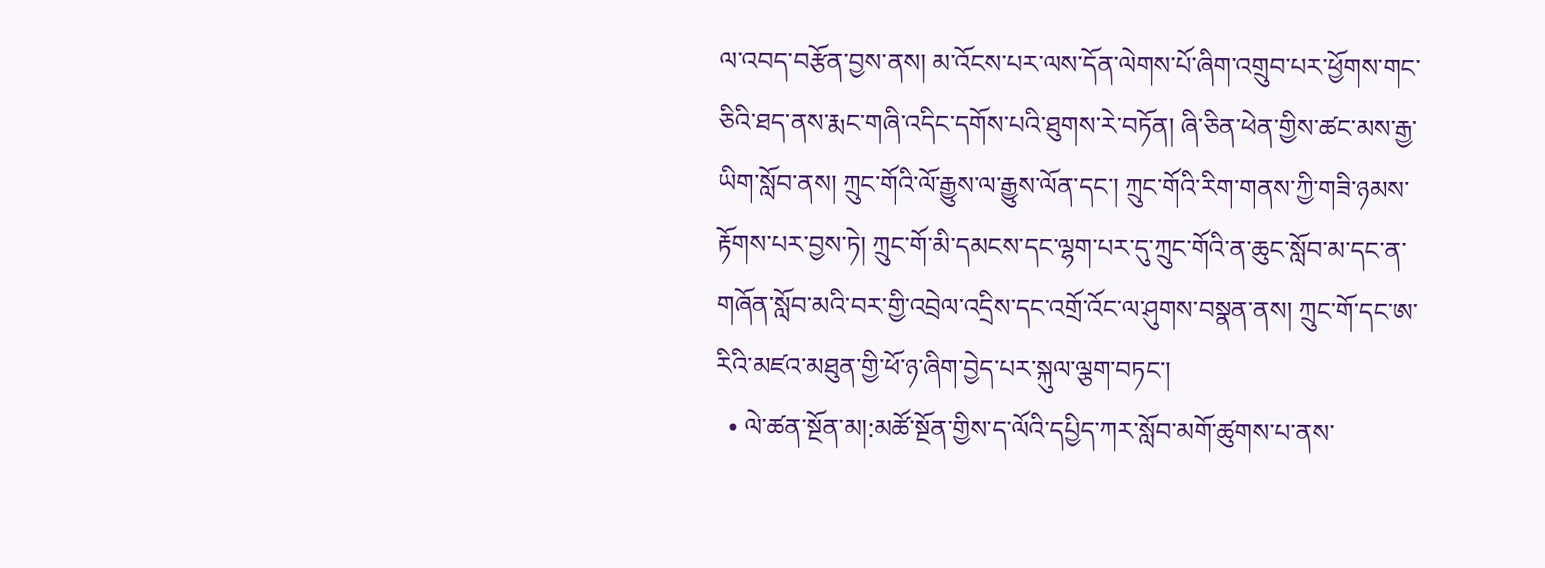ལ་འབད་བརྩོན་བྱས་ནས། མ་འོངས་པར་ལས་དོན་ལེགས་པོ་ཞིག་འགྲུབ་པར་ཕྱོགས་གང་ཅིའི་ཐད་ནས་རྨང་གཞི་འདིང་དགོས་པའི་ཐུགས་རེ་བཏོན། ཞི་ཅིན་ཕེན་གྱིས་ཚང་མས་རྒྱ་ཡིག་སློབ་ནས། ཀྲུང་གོའི་ལོ་རྒྱུས་ལ་རྒྱུས་ལོན་དང་། ཀྲུང་གོའི་རིག་གནས་ཀྱི་གཟི་ཉམས་རྟོགས་པར་བྱས་ཏེ། ཀྲུང་གོ་མི་དམངས་དང་ལྷག་པར་དུ་ཀྲུང་གོའི་ན་ཆུང་སློབ་མ་དང་ན་གཞོན་སློབ་མའི་བར་གྱི་འབྲེལ་འདྲིས་དང་འགྲོ་འོང་ལ་ཤུགས་བསྣན་ནས། ཀྲུང་གོ་དང་ཨ་རིའི་མཛའ་མཐུན་གྱི་ཕོ་ཉ་ཞིག་བྱེད་པར་སྐུལ་ལྕག་བཏང་།
  • ལེ་ཚན་སྔོན་མ།:མཚོ་སྔོན་གྱིས་ད་ལོའི་དཔྱིད་ཀར་སློབ་མགོ་ཚུགས་པ་ནས་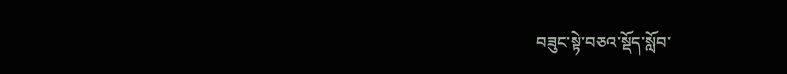བཟུང་སྟེ་བཅའ་སྡོད་སློབ་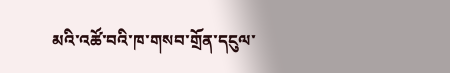མའི་འཚོ་བའི་ཁ་གསབ་གྲོན་དངུལ་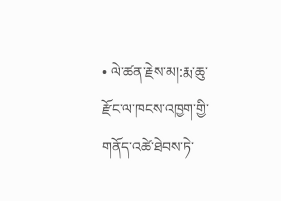• ལེ་ཚན་རྗེས་མ།:རྨ་ཆུ་རྫོང་ལ་ཁངས་འཁྱག་གྱི་གནོད་འཚེ་ཐེབས་ཏེ་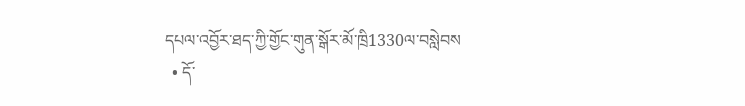དཔལ་འབྱོར་ཐད་ཀྱི་གྱོང་གུན་སྒོར་མོ་ཁྲི1330ལ་བསླེབས
  • དོ་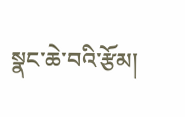སྣང་ཆེ་བའི་རྩོམ།